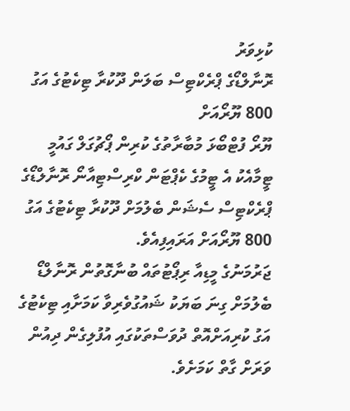ކުޅިވަރު
ރޮނާލްޑޯގެ ޕްރެކްޓިސް ބަލަން ދޫކުރާ ޓިކެޓުގެ އަގު 800 ޔޫރޯއަށް
ޔޫރޯ ފުޓްބޯޅަ މުބާރާތުގެ ކުރިން ޕޯޗުގަލް ގައުމީ ޓީމާއެކު އެ ޓީމުގެ ކެޕްޓަން ކްރިސްޓިއާނޯ ރޮނާލްޑޯގެ ޕްރެކްޓިސް ސެޝަން ބެލުމަށް ދޫކުރާ ޓިކެޓުގެ އަގު 800 ޔޫރޯއަށް އަރައިފިއެވެ.
ޖަރުމަނުގެ މީޑިއާ ރިޕޯޓުތައް ބުނާގޮތުން ރޮނާލްޑޯ ބެލުމަށް ގިނަ ބަޔަކު ޝައުގުވެރިވާ ކަމަށާއި ޓިކެޓުގެ އަގު ކުރިއަށްއޮތް ދުވަސްތަކުގައި އުފުލިގެން ދިއުން ވަރަށް ގާތް ކަމަށެވެ.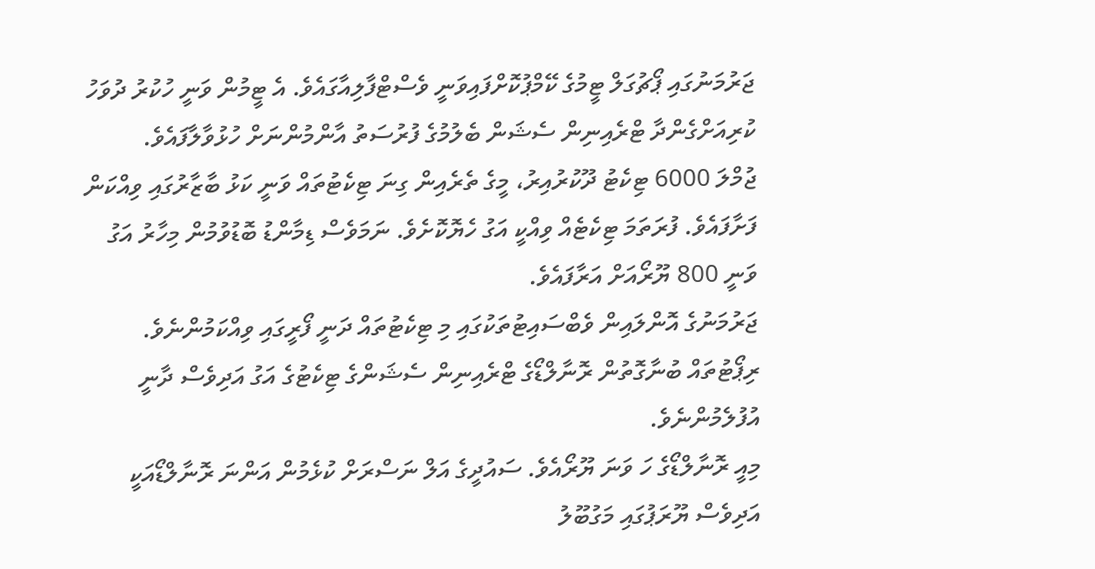ޖަރުމަނުގައި ޕޯޗުގަލް ޓީމުގެ ކޭމްޕުކޮށްފައިވަނީ ވެސްޓްފާލިއާގައެވެ. އެ ޓީމުން ވަނީ ހުކުރު ދުވަހު ކުރިއަށްގެންދާ ޓްރެއިނިން ސެޝަން ބެލުމުގެ ފުރުސަތު އާންމުންނަށް ހުޅުވާލާފައެވެ.
ޖުމްލަ 6000 ޓިކެޓު ދޫކުރުއިރު، މީގެ ތެރެއިން ގިނަ ޓިކެޓުތައް ވަނީ ކަޅު ބާޒާރުގައި ވިއްކަން ފަށާފައެވެ. ފުރަތަމަ ޓިކެޓެއް ވިއްކީ އަގު ހެޔޮކޮށެވެ. ނަމަވެސް ޑިމާންޑު ބޮޑުވުމުން މިހާރު އަގު ވަނީ 800 ޔޫރޯއަށް އަރާފައެވެ.
ޖަރުމަނުގެ އޮންލައިން ވެބްސައިޓުތަކުގައި މި ޓިކެޓުތައް ދަނީ ފޯރީގައި ވިއްކަމުންނެވެ. ރިޕޯޓުތައް ބުނާގޮތުން ރޮނާލްޑޯގެ ޓްރެއިނިން ސެޝަންގެ ޓިކެޓުގެ އަގު އަދިވެސް ދާނީ އުފުލެމުންނެވެ.
މިއީ ރޮނާލްޑޯގެ ހަ ވަނަ ޔޫރޯއެވެ. ސައުދީގެ އަލް ނަސްރަށް ކުޅެމުން އަންނަ ރޮނާލްޑޯއަކީ އަދިވެސް ޔޫރަޕުގައި މަގުބޫލު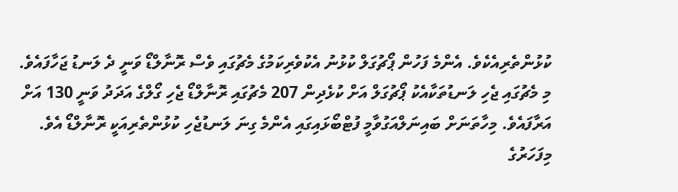ކުޅުންތެރިއެކެވެ. އެންމެ ފަހުން ޕޯޗުގަލް ކުޅުނު އެކުވެރިކަމުގެ މެޗުގައި ވެސް ރޮނާލްޑޯ ވަނީ ދެ ލަނޑު ޖަހާފައެވެ.
މި މެޗުގައި ޖެހި ލަނޑުތަކާއެކު ޕޯޗުގަލް އަށް ކުޅެދިން 207 މެޗުގައި ރޮނާލްޑޯ ޖެހި ގޯލްގެ އަދަދު ވަނީ 130 އަށް އަރާފައެވެ. މިހާތަނަށް ބައިނަލްއަގުވާމީ ފުޓްބޯޅައިގައި އެންމެ ގިނަ ލަނޑުޖެހި ކުޅުންތެރިއަކީ ރޮނާލްޑޯ އެވެ.
މިފަހަރުގެ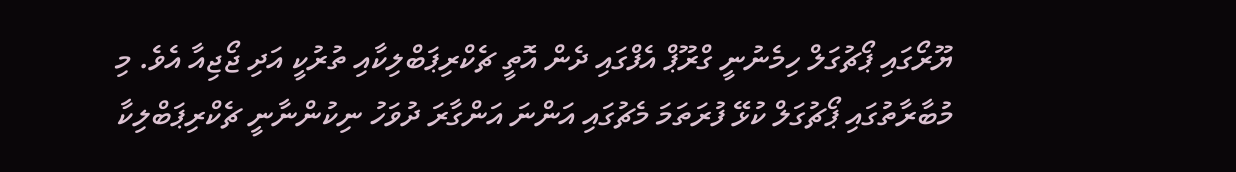ޔޫރޯގައި ޕޯޗުގަލް ހިމެނުނީ ގްރޫޕް އެފްގައި ދެން އޮތީ ޗެކްރިޕަބްލިކާއި ތުރުކީ އަދި ޖޯޖިއާ އެވެ. މި މުބާރާތުގައި ޕޯޗުގަލް ކުޅޭ ފުރަތަމަ މެޗުގައި އަންނަ އަންގާރަ ދުވަހު ނިކުންނާނީ ޗެކްރިޕަބްލިކާ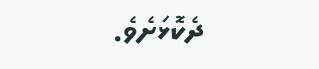ދެކޮޅަށެވެ.